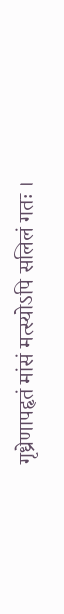गृध्रेणापहृतं मांसं मत्स्योऽपि सलिलं गतः ।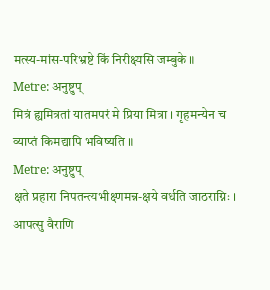मत्स्य-मांस-परिभ्रष्टे किं निरीक्ष्यसि जम्बुके ॥
Metre: अनुष्टुप्
मित्रं ह्यमित्रतां यातमपरं मे प्रिया मित्रा । गृहमन्येन च व्याप्तं किमद्यापि भविष्यति ॥
Metre: अनुष्टुप्
क्षते प्रहारा निपतन्त्यभीक्ष्णमन्न-क्षये वर्धति जाठराग्निः । आपत्सु वैराणि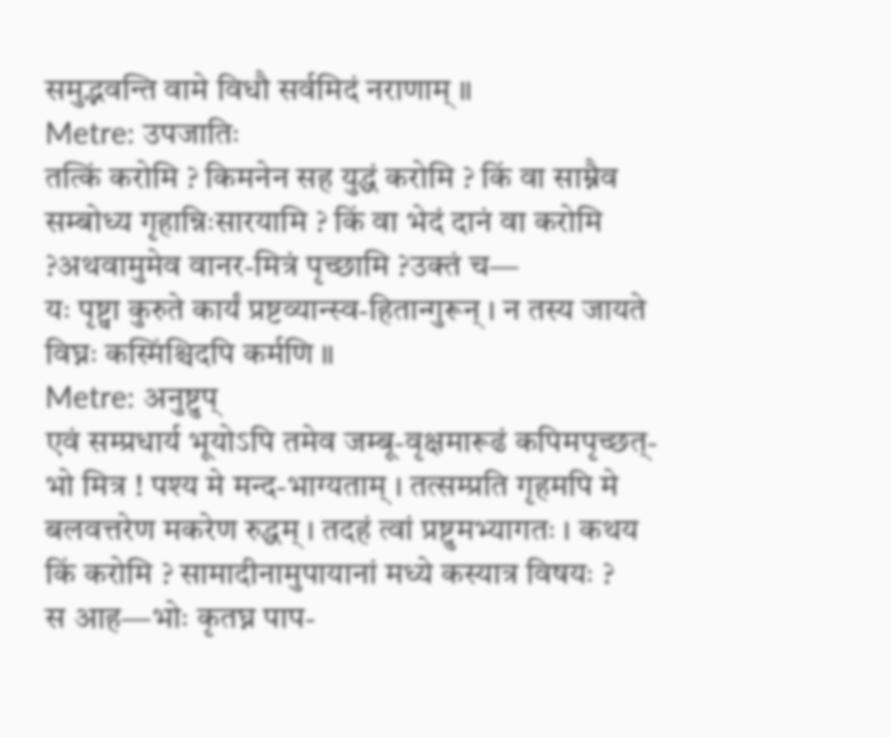समुद्भवन्ति वामे विधौ सर्वमिदं नराणाम् ॥
Metre: उपजातिः
तत्किं करोमि ? किमनेन सह युद्धं करोमि ? किं वा साम्नैव सम्बोध्य गृहान्निःसारयामि ? किं वा भेदं दानं वा करोमि ?अथवामुमेव वानर-मित्रं पृच्छामि ?उक्तं च—
यः पृष्ट्वा कुरुते कार्यं प्रष्टव्यान्स्व-हितान्गुरून् । न तस्य जायते विघ्नः कस्मिंश्चिदपि कर्मणि ॥
Metre: अनुष्टुप्
एवं सम्प्रधार्य भूयोऽपि तमेव जम्बू-वृक्षमारूढं कपिमपृच्छत्-भो मित्र ! पश्य मे मन्द-भाग्यताम् । तत्सम्प्रति गृहमपि मे बलवत्तरेण मकरेण रुद्धम् । तदहं त्वां प्रष्टुमभ्यागतः । कथय किं करोमि ? सामादीनामुपायानां मध्ये कस्यात्र विषयः ?
स आह—भोः कृतघ्न पाप-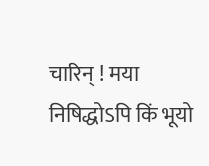चारिन् ! मया निषिद्धोऽपि किं भूयो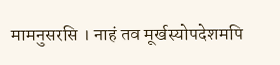मामनुसरसि । नाहं तव मूर्खस्योपदेशमपि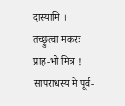दास्यामि ।
तच्छ्रुत्वा मकरः प्राह-भो मित्र ! सापराधस्य मे पूर्व-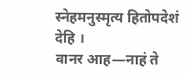स्नेहमनुस्मृत्य हितोपदेशं देहि ।
वानर आह—नाहं ते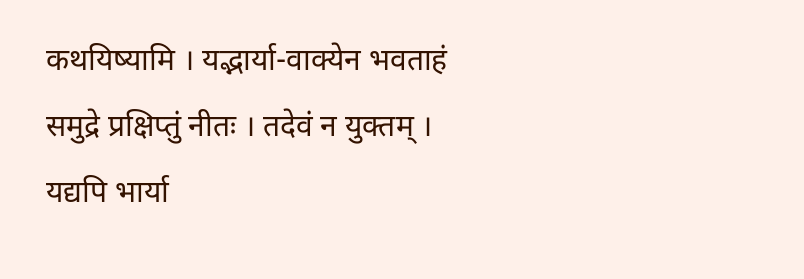कथयिष्यामि । यद्भार्या-वाक्येन भवताहं समुद्रे प्रक्षिप्तुं नीतः । तदेवं न युक्तम् । यद्यपि भार्या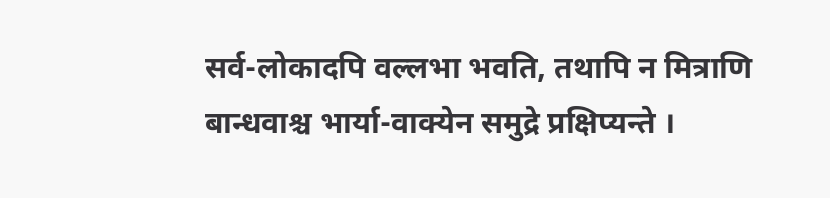सर्व-लोकादपि वल्लभा भवति, तथापि न मित्राणि बान्धवाश्च भार्या-वाक्येन समुद्रे प्रक्षिप्यन्ते ।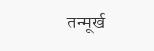तन्मूर्ख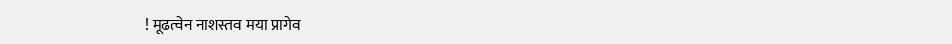! मूढत्वेन नाशस्तव मया प्रागेव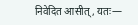निवेदित आसीत्, यतः—